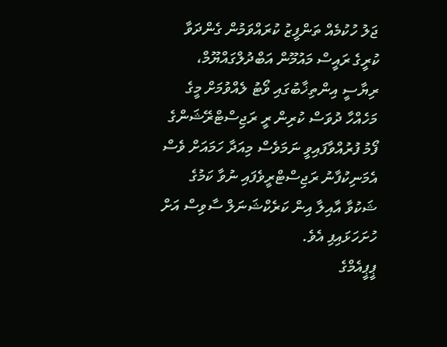ޖަލު ހުކުމެއް ތަންފީޒު ކުރައްވަމުން ގެންދަވާ ކުރީގެ ރައީސް މައުމޫން އަބްދުލްގައްޔޫމް، ރިޔާސީ އިންތިޚާބުގައި ވޯޓު ލެއްވުމަށް މީގެ މަހެއްހާ ދުވަސް ކުރިން ރީ ރަޖިސްޓްރޭޝަންގެ ފޯމު ފުރުއްވާފައިވީ ނަމަވެސް މިއަދާ ހަމައަށް ވެސް އެމަނިކުފާނު ރަޖިސްޓްރީވެފައި ނުވާ ކަމުގެ ޝަކުވާ އާއިލާ އިން ކަރެކްޝަނަލް ސާވިސް އަށް ހުށަހަޅައިފި އެވެ.
ޕީޕީއެމްގެ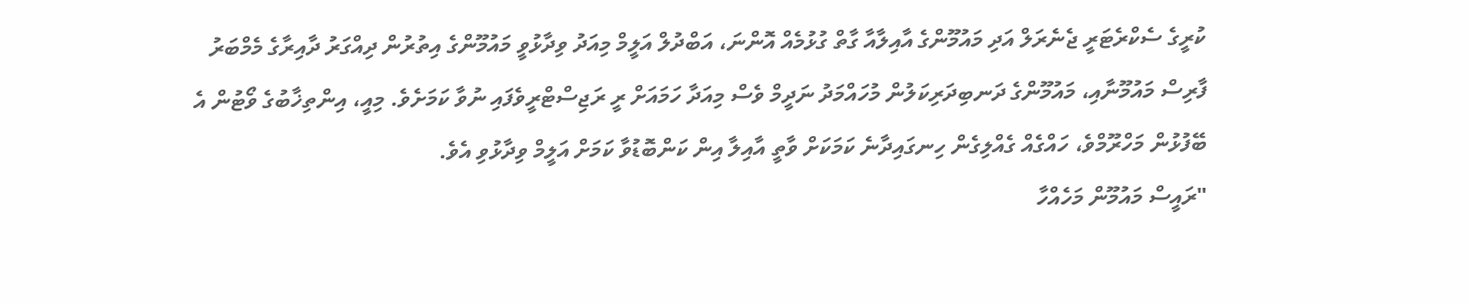ކުރީގެ ސެކްރެޓަރީ ޖެނެރަލް އަދި މައުމޫންގެ އާއިލާއާ ގާތް ގުޅުމެއް އޮންނަ، އަބްދުލް އަލީމް މިއަދު ވިދާޅުވީ މައުމޫންގެ އިތުރުން ދިއްގަރު ދާއިރާގެ މެމްބަރު ފާރިސް މައުމޫނާއި، މައުމޫންގެ ދަނބިދަރިކަލުން މުހައްމަދު ނަދީމް ވެސް މިއަދާ ހަމައަށް ރީ ރަޖިސްޓްރީވެފައި ނުވާ ކަމަށެވެ. މިއީ، އިންތިޚާބުގެ ވޯޓުން އެ ބޭފުޅުން މަހްރޫމްވެ، ހައްގެއް ގެއްލިގެން ހިނގައިދާނެ ކަމަކަށް ވާތީ އާއިލާ އިން ކަންބޮޑުވާ ކަމަށް އަލީމް ވިދާޅުވި އެވެ.
"ރައީސް މައުމޫން މަހެއްހާ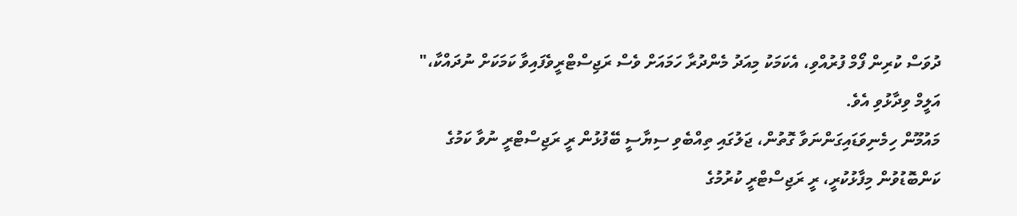ދުވަސް ކުރިން ފޯމް ފުރުއްވި، އެކަމަކު މިއަދު މެންދުރާ ހަމައަށް ވެސް ރަޖިސްޓްރީވެފައިވާ ކަމަކަށް ނުދައްކާ،" އަލީމް ވިދާޅުވި އެވެ.
މައުމޫން ހިމެނިވަޑައިގަންނަވާ ގޮތުން، ޖަލުގައި ތިއްބެވި ސިޔާސީ ބޭފުޅުން ރީ ރަޖިސްޓްރީ ނުވާ ކަމުގެ ކަންބޮޑުވުން މިފާޅުކުރީ، ރީ ރަޖިސްޓްރީ ކުރުމުގެ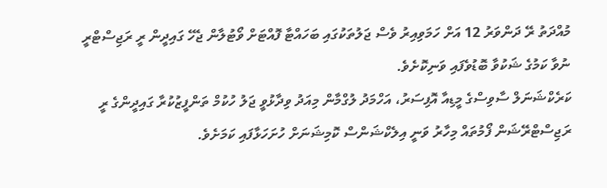މުއްދަތު ރޭ ދަންވަރު 12 އަށް ހަމަވިއިރު ވެސް ޖަލުތަކުގައި ބަހައްޓާ ފޮއްޓަށް ވޯޓުލާން ޖެހޭ ގައިދީން ރީ ރަޖިސްޓްރީ ނުވާ ކަމުގެ ޝަކުވާ ބޮޑުވެފައި ވަނިކޮށެވެ.
ކަރެކްޝަނަލް ސާވިސްގެ މީޑިއާ އޮފިސަރު، އަހްމަދު ލުގްމާން މިއަދު ވިދާޅުވީ ޖަލު ހުކުމް ތަންފީޒުކުރާ ގައިދީންގެ ރީ ރަޖިސްޓްރޭޝަން ފޯމުތައް މިހާރު ވަނީ އިލެކްޝަންސް ކޮމިޝަނަށް ހުށަހަޅާފައި ކަމަށެވެ.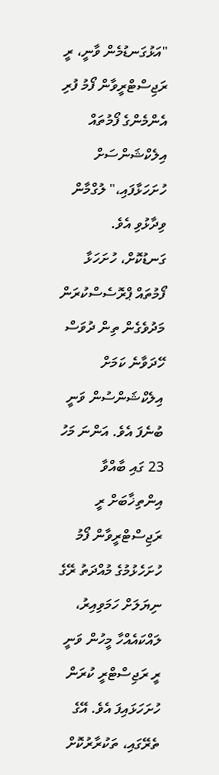"އަޅުގަނޑުމެން ވާނީ، ރީ ރަޖިސްޓްރީވާން ފޯމު ފުރި އެންމެންގެ ފޯމުތައް އިލެކްޝަންސަށް ހުށަހަޅާފައި،" ލުގްމާން ވިދާޅުވި އެވެ.
ގަނޑުކޮށް، ހުށަހަޅާ ފޯމުތައް ޕްރޮސެސްކުރަން މަދުވެގެން ތިން ދުވަސް ހޭދަވާނެ ކަމަށް އިލެކްޝަންސުން ވަނީ ބުނެފަ އެވެ. އަންނަ މަހު 23 ގައި ބާއްވާ އިންތިޚާބަށް ރީ ރަޖިސްޓްރީވާން ފޯމު ހުށަހެޅުމުގެ މުއްދަތު ރޭގެ ނިޔަލަށް ހަމަވިއިރު، ލައްކައެއްހާ މީހުން ވަނީ ރީ ރަޖިސްޓްރީ ކުރަން ހުށަހަޅައިފަ އެވެ. އޭގެ ތެރޭގައި، ތަކުރާރުކޮށް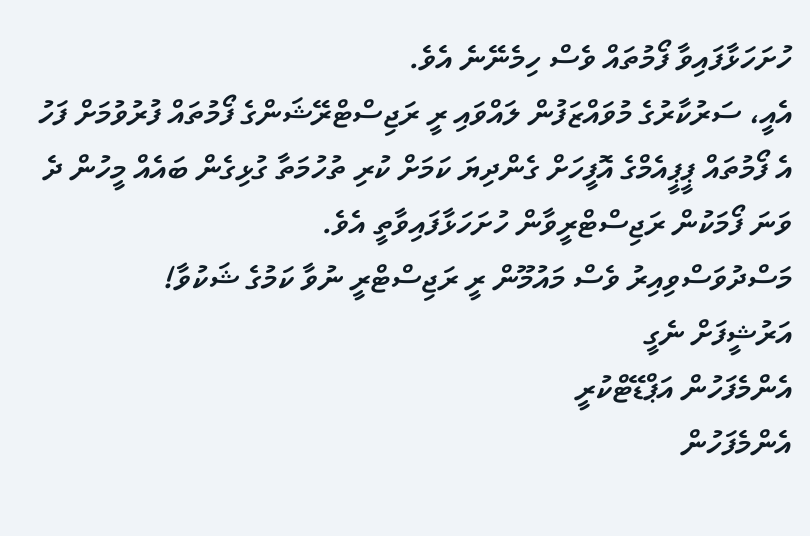ހުށަހަޅާފައިވާ ފޯމުތައް ވެސް ހިމެނޭނެ އެވެ.
އެއީ، ސަރުކާރުގެ މުވައްޒަފުން ލައްވައި ރީ ރަޖިސްޓްރޭޝަންގެ ފޯމުތައް ފުރުވުމަށް ފަހު އެ ފޯމުތައް ޕީޕީއެމްގެ އޮފީހަށް ގެންދިޔަ ކަމަށް ކުރި ތުހުމަތާ ގުޅިގެން ބައެއް މީހުން ދެ ވަނަ ފޯމަކުން ރަޖިސްޓްރީވާން ހުށަހަޅާފައިވާތީ އެވެ.
މަސްދުވަސްވިއިރު ވެސް މައުމޫން ރީ ރަޖިސްޓްރީ ނުވާ ކަމުގެ ޝަކުވާ!
އަރުޝީފަށް ނެގީ
އެންމެފަހުން އަޕްޑޭޓްކުރީ
އެންމެފަހުން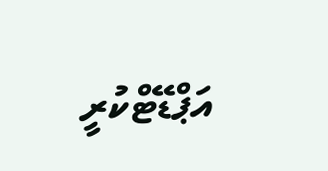އަޕްޑޭޓްކުރީ